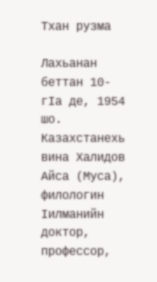Тхан рузма

Лахьанан беттан 10-гIа де, 1954 шо. Казахстанехь вина Халидов Айса (Муса), филологин Iилманийн доктор, профессор,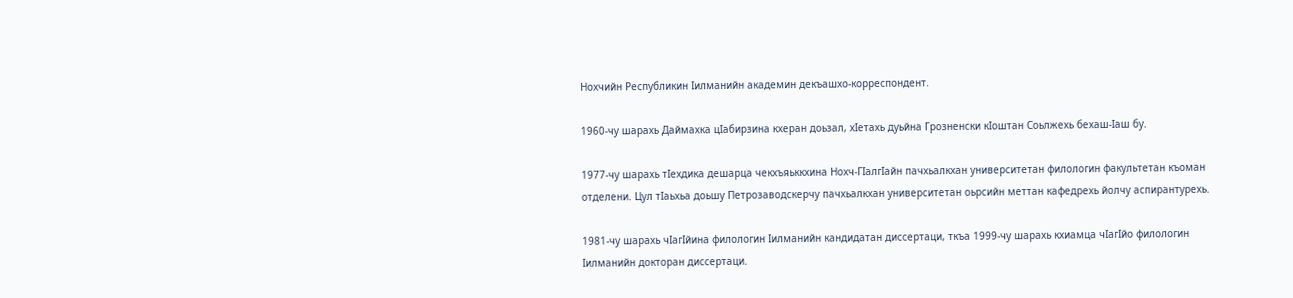Нохчийн Республикин Iилманийн академин декъашхо-корреспондент.

1960-чу шарахь Даймахка цIабирзина кхеран доьзал, хIетахь дуьйна Грозненски кIоштан Соьлжехь бехаш-Iаш бу.

1977-чу шарахь тIехдика дешарца чекхъяьккхина Нохч-ГIалгIайн пачхьалкхан университетан филологин факультетан къоман отделени. Цул тIаьхьа доьшу Петрозаводскерчу пачхьалкхан университетан оьрсийн меттан кафедрехь йолчу аспирантурехь.

1981-чу шарахь чIагIйина филологин Iилманийн кандидатан диссертаци, ткъа 1999-чу шарахь кхиамца чIагIйо филологин Iилманийн докторан диссертаци.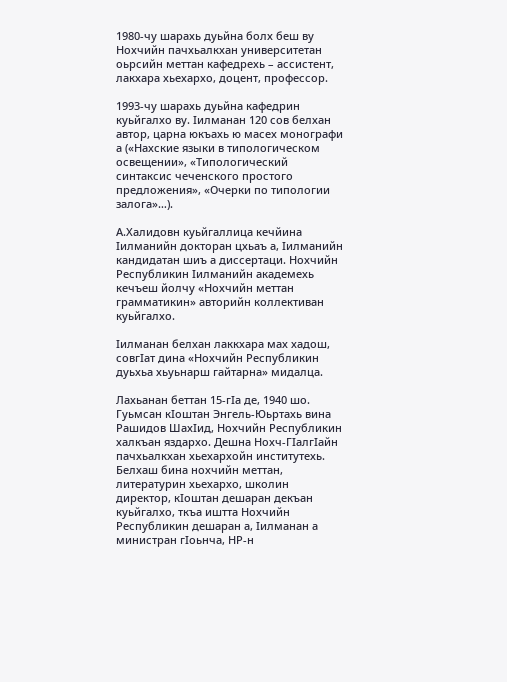1980-чу шарахь дуьйна болх беш ву Нохчийн пачхьалкхан университетан оьрсийн меттан кафедрехь – ассистент, лакхара хьехархо, доцент, профессор.

1993-чу шарахь дуьйна кафедрин куьйгалхо ву. Iилманан 120 сов белхан автор, царна юкъахь ю масех монографи а («Нахские языки в типологическом освещении», «Типологический синтаксис чеченского простого предложения», «Очерки по типологии залога»…).

А.Халидовн куьйгаллица кечйина Iилманийн докторан цхьаъ а, Iилманийн кандидатан шиъ а диссертаци. Нохчийн Республикин Iилманийн академехь кечъеш йолчу «Нохчийн меттан грамматикин» авторийн коллективан куьйгалхо.

Iилманан белхан лаккхара мах хадош, совгIат дина «Нохчийн Республикин дуьхьа хьуьнарш гайтарна» мидалца.

Лахьанан беттан 15-гIа де, 1940 шо. Гуьмсан кIоштан Энгель-Юьртахь вина Рашидов ШахIид, Нохчийн Республикин халкъан яздархо. Дешна Нохч-ГIалгIайн пачхьалкхан хьехархойн институтехь. Белхаш бина нохчийн меттан, литературин хьехархо, школин директор, кIоштан дешаран декъан куьйгалхо, ткъа иштта Нохчийн Республикин дешаран а, Iилманан а министран гIоьнча, НР-н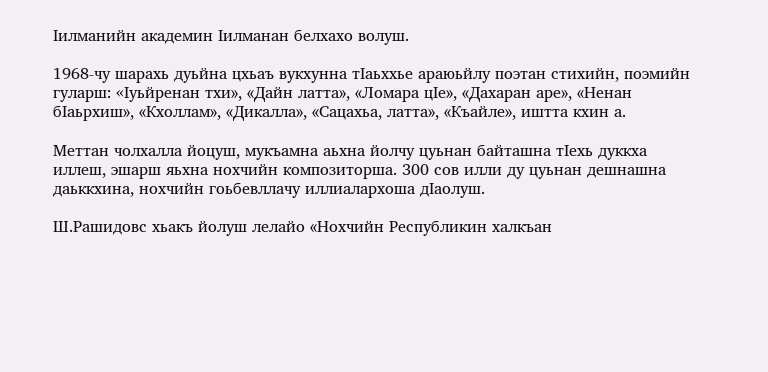Iилманийн академин Iилманан белхахо волуш.

1968-чу шарахь дуьйна цхьаъ вукхунна тIаьххье араюьйлу поэтан стихийн, поэмийн гуларш: «Iуьйренан тхи», «Дайн латта», «Ломара цIе», «Дахаран аре», «Ненан бIаьрхиш», «Кхоллам», «Дикалла», «Сацахьа, латта», «Къайле», иштта кхин а.

Меттан чолхалла йоцуш, мукъамна аьхна йолчу цуьнан байташна тIехь дуккха иллеш, эшарш яьхна нохчийн композиторша. 300 сов илли ду цуьнан дешнашна даьккхина, нохчийн гоьбевллачу иллиалархоша дIаолуш.

Ш.Рашидовс хьакъ йолуш лелайо «Нохчийн Республикин халкъан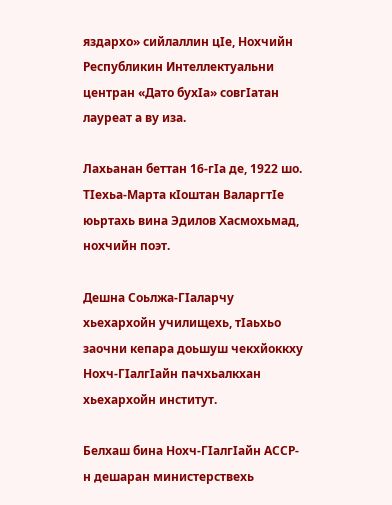яздархо» сийлаллин цIе, Нохчийн Республикин Интеллектуальни центран «Дато бухIа» совгIатан лауреат а ву иза.

Лахьанан беттан 16-гIа де, 1922 шо. ТIехьа-Марта кIоштан ВаларгтIе юьртахь вина Эдилов Хасмохьмад, нохчийн поэт.

Дешна Соьлжа-ГIаларчу хьехархойн училищехь, тIаьхьо заочни кепара доьшуш чекхйоккху Нохч-ГIалгIайн пачхьалкхан хьехархойн институт.

Белхаш бина Нохч-ГIалгIайн АССР-н дешаран министерствехь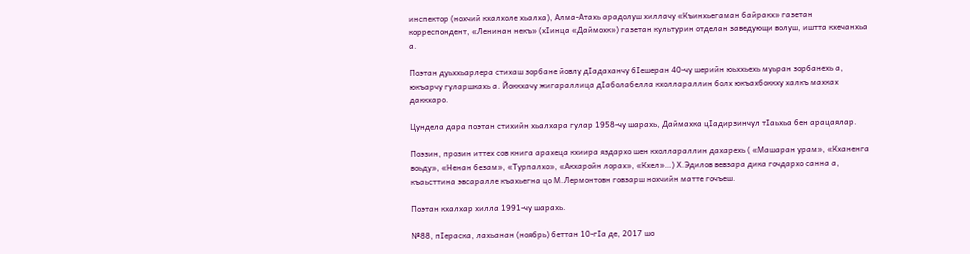инспектор (нохчий кхалхоле хьалха), Алма-Атахь арадолуш хиллачу «Къинхьегаман байракх» газетан корреспондент, «Ленинан некъ» (хIинца «Даймохк») газетан культурин отделан заведующи волуш, иштта кхечанхьа а.

Поэтан дуьххьарлера стихаш зорбане йовлу дIадаханчу бIешеран 40-чу шерийн юьххьехь муьран зорбанехь а, юкъарчу гуларшкахь а. Йоккхачу жигараллица дIаболабелла кхоллараллин болх юкъахбоккху халкъ махках даккхаро.

Цундела дара поэтан стихийн хьалхара гулар 1958-чу шарахь, Даймахка цIадирзинчул тIаьхьа бен арацаялар.

Поэзин, прозин иттех сов книга арахеца кхиира яздархо шен кхоллараллин дахарехь ( «Машаран урам», «Кханенга воьду», «Ненан безам», «Турпалхо», «Акхаройн лорах», «Кхел»…) Х.Эдилов вевзара дика гочдархо санна а, къаьсттина эвсаралле къахьегна цо М.Лермонтовн говзарш нохчийн матте гочъеш.

Поэтан кхалхар хилла 1991-чу шарахь.

№88, пIераска, лахьанан (ноябрь) беттан 10-гIа де, 2017 шо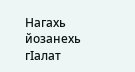Нагахь йозанехь гIалат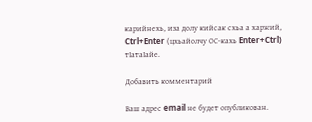карийнехь, иза долу кийсак схьа а харжий, Ctrl+Enter (цхьайолчу ОС-кахь Enter+Ctrl) тIатаIайе.

Добавить комментарий

Ваш адрес email не будет опубликован.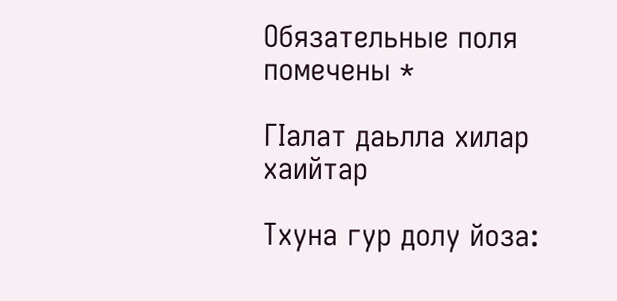Обязательные поля помечены *

ГIалат даьлла хилар хаийтар

Тхуна гур долу йоза: